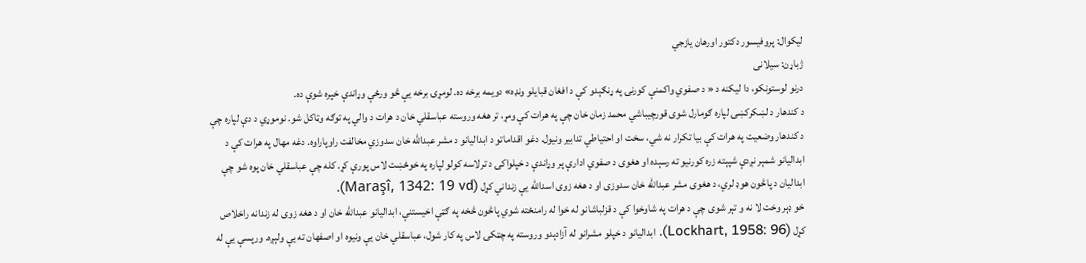لیکوال: پروفیسور دکتور اورهان یازجي
ژباړن: سیلانی
درنو لوستونکو، دا لیکنه د « د صفوي واکمنې کورنۍ په ړنګېدو کې د افغان قبایلو ونډه» دویمه برخه ده. لومړۍ برخه یې څو ورځې وړاندې خپره شوې ده.
د کندهار د لښکرکښۍ لپاره ګومارل شوی قورچيباشي محمد زمان خان چې په هرات کې ومړ، تر هغه وروسته عباسقلي خان د هرات د والي په توګه وټاکل شو. نوموړي د دې لپاره چې د کندهار وضعیت په هرات کې بیا تکرار نه شي، سخت او احتیاطي تدابیر ونیول. دغو اقداماتو د ابدالیانو د مشر عبدالله خان سدوزي مخالفت راوپاراوه. دغه مهال په هرات کې د ابدالیانو شمېر نږدې شپېته زره کورنیو ته رسېده او هغوی د صفوي ادارې پر وړاندې د خپلواکۍ د ترلاسه کولو لپاره په خوځښت لاس پورې کړ. کله چې عباسقلي خان پوه شو چې ابدالیان د پاڅون هوډ لري، د هغوی مشر عبدالله خان سدوزی او د هغه زوی اسدالله یې زنداني کړل (Maraşî, 1342: 19 vd).
خو ډېر وخت لا نه و تېر شوی چې د هرات په شاوخوا کې د قزلباشانو له خوا له رامنځته شوي پاڅون څخه په ګټې اخیستنې، ابدالیانو عبدالله خان او د هغه زوی له زندانه راخلاص کړل (Lockhart, 1958: 96). ابدالیانو د خپلو مشرانو له آزادېدو وروسته په چټکۍ لاس په کار شول، عباسقلي خان یې ونیوه او اصفهان ته یې ولېږه. ورپسې یې له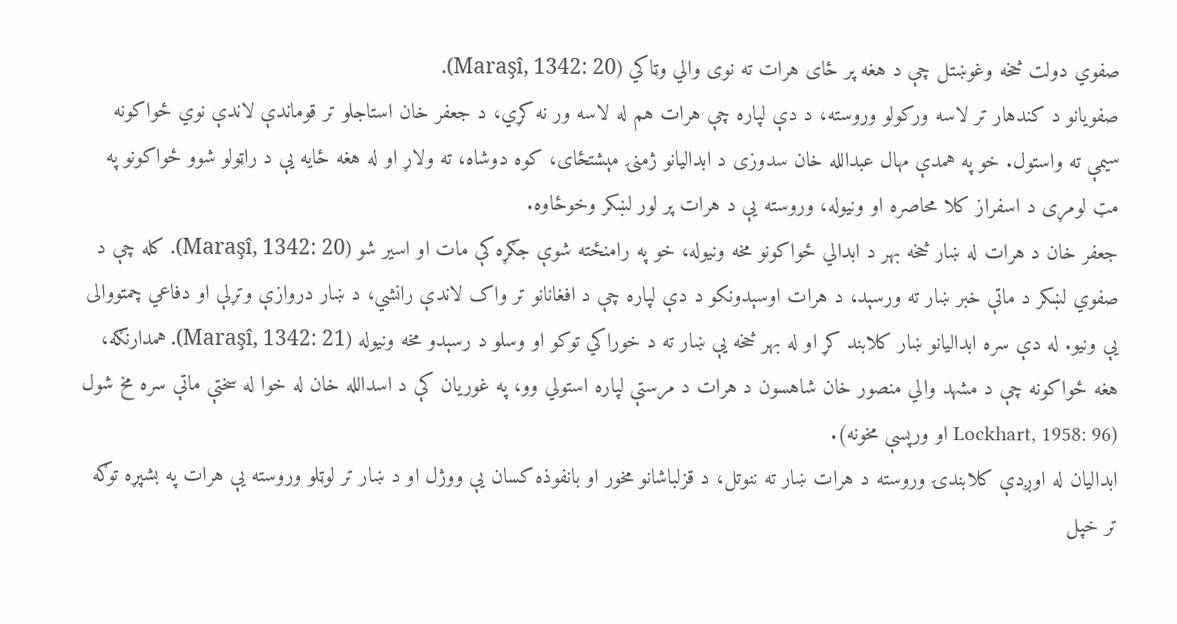صفوي دولت څخه وغوښتل چې د هغه پر ځای هرات ته نوی والي وټاکي (Maraşî, 1342: 20).
صفويانو د کندهار تر لاسه ورکولو وروسته، د دې لپاره چې هرات هم له لاسه ور نه کړي، د جعفر خان استاجلو تر قوماندې لاندې نوي ځواکونه سیمې ته واستول. خو په همدې مهال عبدالله خان سدوزی د ابدالیانو ژمنۍ مېشتځای، کوه دوشاه، ته ولاړ او له هغه ځایه یې د راټولو شوو ځواکونو په مټ لومړی د اسفراز کلا محاصره او ونیوله، وروسته یې د هرات پر لور لښکر وخوځاوه.
جعفر خان د هرات له ښار څخه بهر د ابدالي ځواکونو مخه ونیوله، خو په رامنځته شوې جګړه کې مات او اسیر شو (Maraşî, 1342: 20). کله چې د صفوي لښکر د ماتې خبر ښار ته ورسېد، د هرات اوسېدونکو د دې لپاره چې د افغانانو تر واک لاندې رانشي، د ښار دروازې وتړلې او دفاعي چمتووالی یې ونیو. له دې سره ابدالیانو ښار کلابند کړ او له بهر څخه یې ښار ته د خوراکي توکو او وسلو د رسېدو مخه ونیوله (Maraşî, 1342: 21). همدارنګه، هغه ځواکونه چې د مشهد والي منصور خان شاهسون د هرات د مرستې لپاره استولي وو، په غوریان کې د اسدالله خان له خوا له سختې ماتې سره مخ شول (Lockhart, 1958: 96 او ورپسې مخونه).
ابدالیان له اوږدې کلابندۍ وروسته د هرات ښار ته ننوتل، د قزلباشانو مخور او بانفوذه کسان یې ووژل او د ښار تر لوټلو وروسته یې هرات په بشپړه توګه تر خپل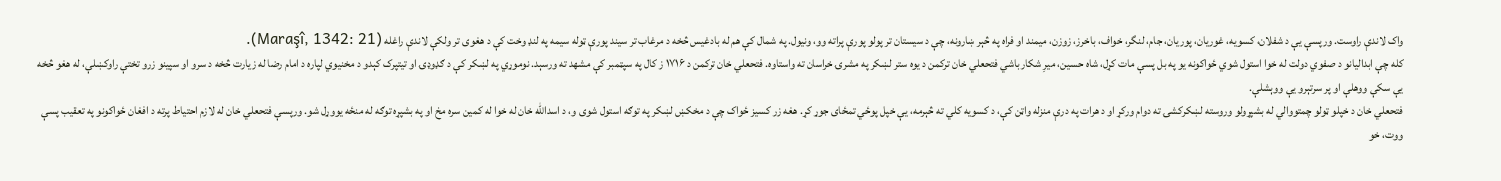واک لاندې راوست. ورپسې یې د شفلان، کسویه، غوریان، پوریان، جام، لنگر، خواف، باخرز، زوزن، میمند او فراه په څېر ښارونه، چې د سیستان تر پولو پورې پراته وو، ونیول. په شمال کې هم له بادغیس څخه د مرغاب تر سیند پورې ټوله سیمه په لنډ وخت کې د هغوی تر ولکې لاندې راغله (Maraşî, 1342: 21).
کله چې ابدالیانو د صفوي دولت له خوا استول شوي ځواکونه یو په بل پسې مات کړل، شاه حسین، میرِ شکارباشي فتحعلي خان ترکمن د یوه ستر لښکر په مشرۍ خراسان ته واستاوه. فتحعلي خان ترکمن د ۱۷۱۶ ز کال په سپټمبر کې مشهد ته ورسېد. نوموړي په لښکر کې د ګډوډۍ او تیتپرک کېدو د مخنیوي لپاره د امام رضا له زیارت څخه د سرو او سپینو زرو تختې راوکښلې، له هغو څخه یې سکې ووهلې او پر سرتېرو یې ووېشلې.
فتحعلي خان د خپلو ټولو چمتووالي له بشپړولو وروسته لښکرکشۍ ته دوام ورکړ او د هرات په درې منزله واټن کې، د کسویه کلي ته څېرمه، یې خپل پوځي تمځای جوړ کړ. هغه زر کسیز ځواک چې د مخکښ لښکر په توګه استول شوی و، د اسدالله خان له خوا له کمین سره مخ او په بشپړه توګه له منځه یووړل شو. ورپسې فتحعلي خان له لازم احتیاط پرته د افغان ځواکونو په تعقیب پسې ووت، خو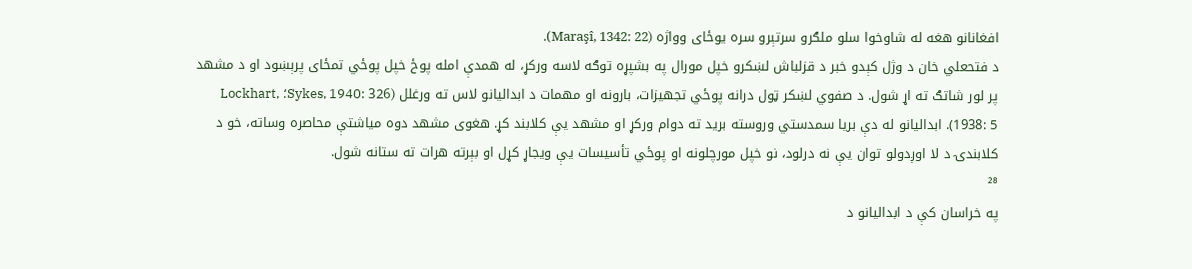افغانانو هغه له شاوخوا سلو ملګرو سرتېرو سره یوځای وواژه (Maraşî, 1342: 22).
د فتحعلي خان د وژل کېدو خبر د قزلباش لښکرو خپل مورال په بشپړه توګه لاسه ورکړ، له همدې امله پوځ خپل پوځي تمځای پرېښود او د مشهد پر لور شاتګ ته اړ شول. د صفوي لښکر ټول درانه پوځي تجهیزات، بارونه او مهمات د ابدالیانو لاس ته ورغلل (Sykes, 1940: 326؛ Lockhart, 1938: 5). ابدالیانو له دې بریا سمدستي وروسته برید ته دوام ورکړ او مشهد یې کلابند کړ. هغوی مشهد دوه میاشتې محاصره وساته، خو د کلابندۍ د لا اوږدولو توان یې نه درلود، نو خپل مورچلونه او پوځي تأسیسات یې ویجاړ کړل او بېرته هرات ته ستانه شول.
²⁸
په خراسان کې د ابدالیانو د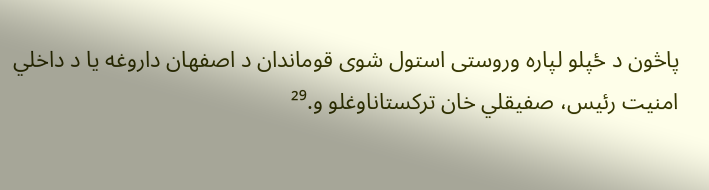پاڅون د ځپلو لپاره وروستی استول شوی قوماندان د اصفهان داروغه یا د داخلي امنیت رئيس، صفيقلي خان ترکستاناوغلو و.²⁹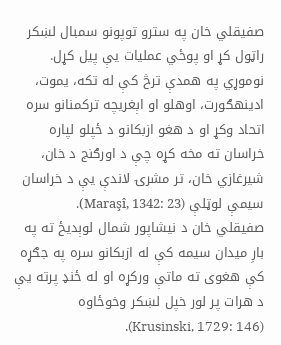صفيقلي خان په سترو توپونو سمبال لښکر راټول کړ او پوځي عملیات یې پیل کړل. نوموړي په همدې ترڅ کې له تکه، یموت، ادینهګورت، اوهلو او اېغریچه ترکمنانو سره اتحاد وکړ او د هغو ازبکانو د ځپلو لپاره خراسان ته مخه کړه چې د اورګنج د خان، شیرغازي خان، تر مشرۍ لاندې یې د خراسان سیمې لوټلې (Maraşî, 1342: 23).
صفيقلي خان د نیشاپور شمال لوېدیځ ته په بارِ میدان سیمه کې له ازبکانو سره په جګړه کې هغوی ته ماتې ورکړه او له ځنډ پرته یې د هرات پر لور خپل لښکر وخوځاوه (Krusinski, 1729: 146).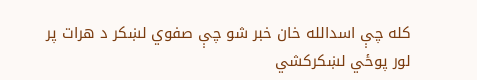کله چې اسدالله خان خبر شو چې صفوي لښکر د هرات پر لور پوځي لښکرکشي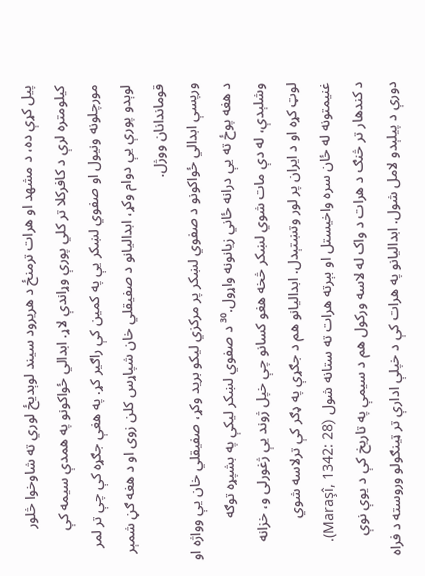پیل کړې ده، د مشهد او هرات ترمنځ د هریرود سیند لوېدیځ لوري ته شاوخوا څلور کیلومتره لرې د کافرکلا تر کلي پورې وړاندې لاړ. ابدالي ځواکونو په همدې سیمه کې مورچلونه ونیول او صفوي لښکر یې په کمین کې راګیر کړ. په هغې جګړه کې چې تر لمر لوېدو پورې یې دوام وکړ، ابدالیانو د صفيقلي خان شپاړس کلن زوی او د هغه ګڼ شمېر قوماندانان ووژل.
ورپسې ابدالي ځواکونو د صفوي لښکر پر مرکزي لیکو برید وکړ، صفيقلي خان یې وواژه او د هغه پوځ ته یې درانه ځاني زیانونه واړول.³⁰ د صفوي لښکر لیکې په بشپړه توګه وشلېدې، له دې مات شوي لښکر څخه هغو کسانو چې خپل ژوند یې ژغورلی و، خزانه لوټ کړه او د ایران پر لور وتښتېدل. ابدالیانو هم د جګړې په ډګر کې ترلاسه شوي غنیمتونه له ځان سره واخیستل او بېرته هرات ته ستانه شول (Maraşî, 1342: 28).
د کندهار تر څنګ د هرات د واک له لاسه ورکول هم د سیمې په تاریخ کې د یوې نوې دورې د پیلېدو لامل شول. ابدالیانو په هرات کې د خپلې ادارې تر ټینګولو وروسته د فراه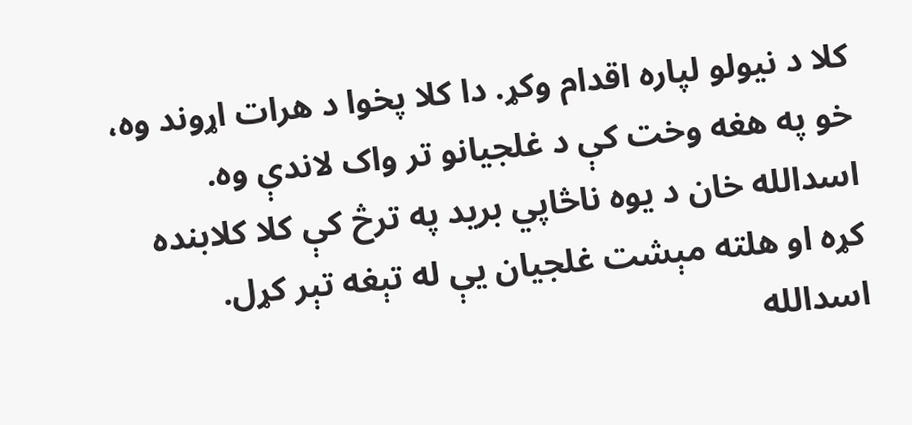کلا د نیولو لپاره اقدام وکړ. دا کلا پخوا د هرات اړوند وه، خو په هغه وخت کې د غلجیانو تر واک لاندې وه. اسدالله خان د یوه ناڅاپي برید په ترڅ کې کلا کلابنده کړه او هلته مېشت غلجیان یې له تېغه تېر کړل. اسدالله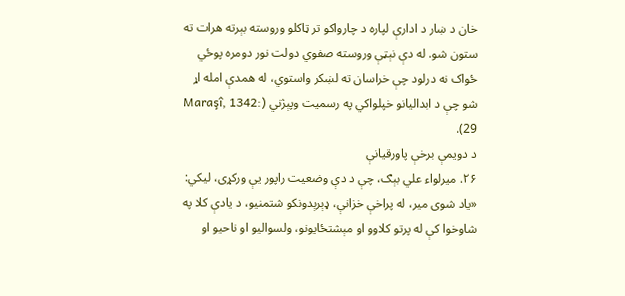خان د ښار د ادارې لپاره د چارواکو تر ټاکلو وروسته بېرته هرات ته ستون شو. له دې نېټې وروسته صفوي دولت نور دومره پوځي ځواک نه درلود چې خراسان ته لښکر واستوي، له همدې امله اړ شو چې د ابدالیانو خپلواکي په رسمیت وپېژني (Maraşî, 1342: 29).
د دویمې برخې پاورقيانې
۲۶. میرلواء علي بېګ، چې د دې وضعیت راپور یې ورکړی، لیکي: «یاد شوی میر، له پراخې خزانې، ډېرېدونکو شتمنیو، د یادې کلا په شاوخوا کې له پرتو کلاوو او مېشتځایونو، ولسوالیو او ناحیو او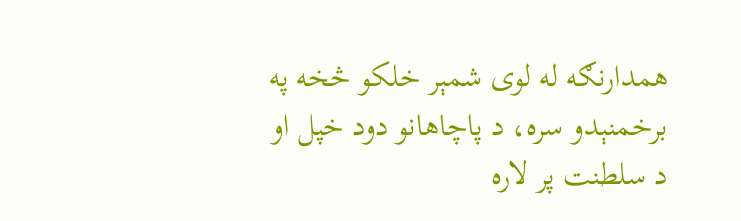همدارنګه له لوی شمېر خلکو څخه په برخمنېدو سره، د پاچاهانو دود خپل او د سلطنت پر لاره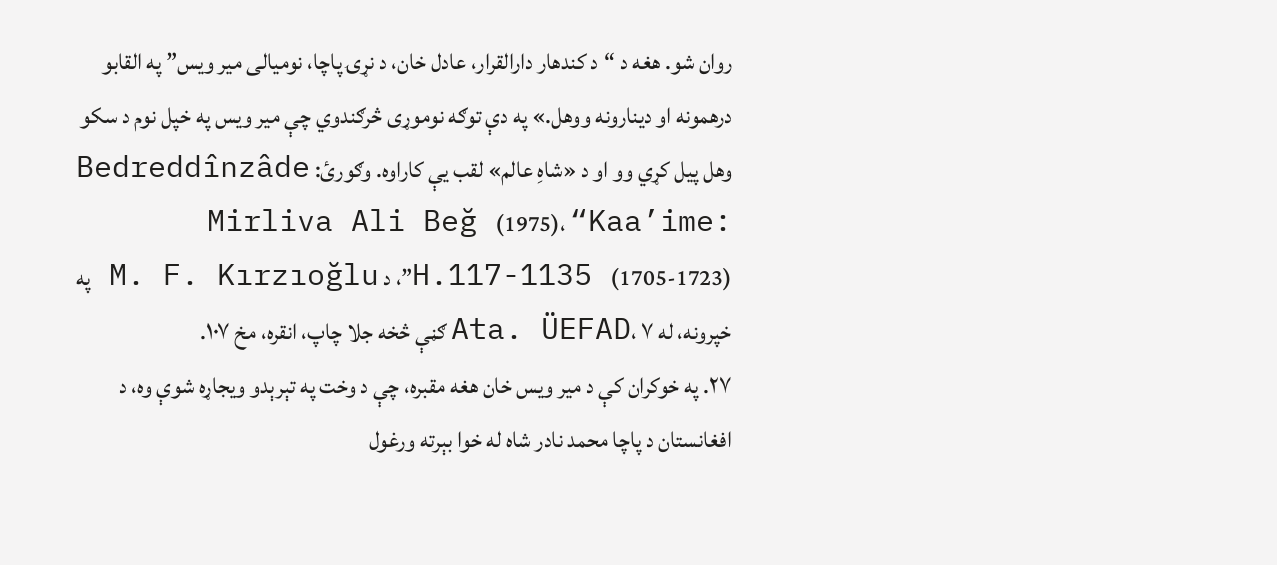روان شو. هغه د “د کندهار دارالقرار، عادل خان، د نړۍ پاچا، نومیالی میر ویس” په القابو درهمونه او دینارونه ووهل.» په دې توګه نوموړی څرګندوي چې میر ویس په خپل نوم د سکو وهل پیل کړي وو او د «شاهِ عالم» لقب یې کاراوه. وګورئ: Bedreddînzâde Mirliva Ali Beğ (1975)، “Kaa’ime: H.117-1135 (1705-1723)”، د M. F. Kırzıoğlu په خپرونه، له Ata. ÜEFAD، ۷ ګڼې څخه جلا چاپ، انقره، مخ ۱۰۷.
۲۷. په خوکران کې د میر ویس خان هغه مقبره، چې د وخت په تېرېدو ویجاړه شوې وه، د افغانستان د پاچا محمد نادر شاه له خوا بېرته ورغول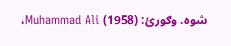شوه. وګورئ: Muhammad Ali (1958)،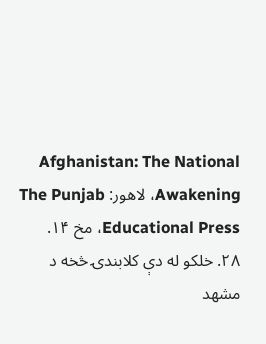Afghanistan: The National Awakening، لاهور: The Punjab Educational Press، مخ ۱۴.
۲۸. خلکو له دې کلابندۍ څخه د مشهد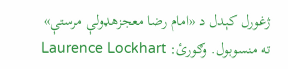ژغورل کېدل د «امام رضا معجزهډولې مرستې» ته منسوبول. وګورئ: Laurence Lockhart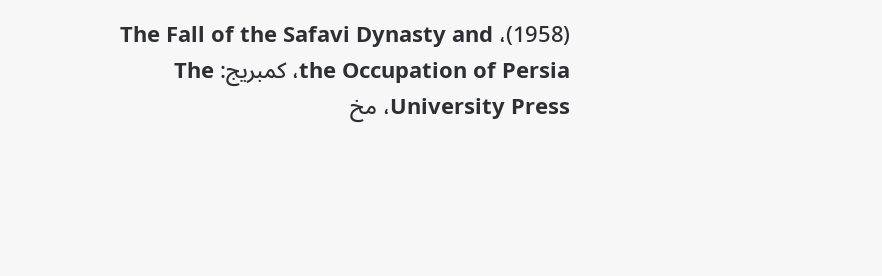(1958)، The Fall of the Safavi Dynasty and the Occupation of Persia، کمبریج: The University Press، مخ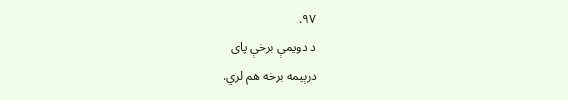۹۷.
د دویمې برخې پای
درېیمه برخه هم لري.